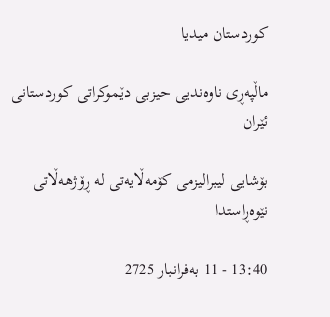کوردستان میدیا

ماڵپەڕی ناوەندیی حیزبی دێموکراتی کوردستانی ئێران

بۆشایی لیبرالیزمی کۆمەڵایەتی لە ڕۆژهەڵاتی نێوەڕاستدا

13:40 - 11 بەفرانبار 2725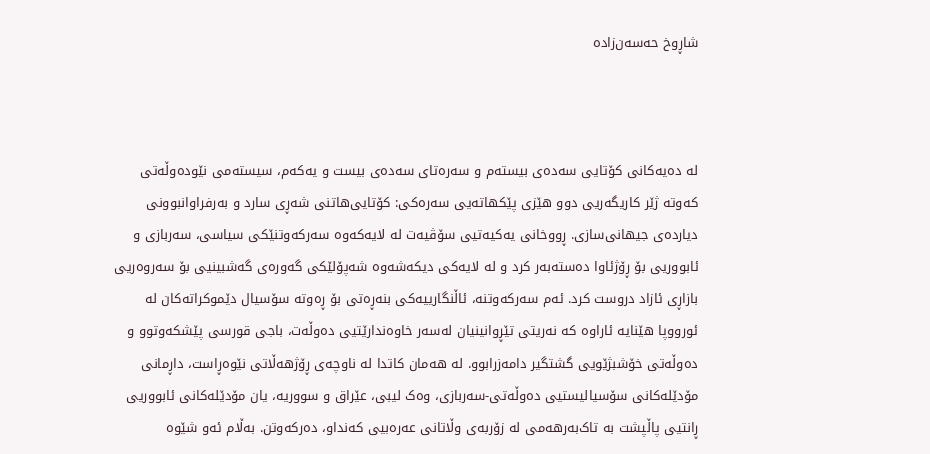شاڕوخ حەسەن‌زادە



لە دەیەکانی کۆتایی سەدەی بیستەم و سەرەتای سەدەی بیست و یەکەم، سیستەمی نێودەوڵەتی کەوتە ژێر کاریگەریی دوو هێزی پێکهاتەیی سەرەکی: کۆتایی‌هاتنی شەڕی سارد و بەرفراوانبوونی دیاردەی جیهانی‌سازی. ڕووخانی یەکیەتیی سۆڤیەت لە لایەکەوە سەرکەوتنێکی سیاسی، سەربازی و ئابووریی بۆ ڕۆژئاوا دەستەبەر کرد و لە لایەکی دیکەشەوە شەپۆلێکی گەورەی گەشبینیی بۆ سەروەریی بازاڕی ئازاد دروست کرد. ئەم سەرکەوتنە، ئاڵنگارییەکی بنەڕەتی بۆ ڕەوتە سۆسیال دێموکراتەکان لە ئورووپا هێنایە ئاراوە کە نەریتی تێڕوانینیان لەسەر خاوەندارێتیی دەوڵەت، باجی قورسی پێشکەوتوو و دەوڵەتی خۆشبژێویی گشتگیر دامەزرابوو. لە هەمان کاتدا لە ناوچەی ڕۆژهەڵاتی نێوەڕاست، داڕمانی مۆدێلەکانی سۆسیالیستیی دەوڵەتی-سەربازی، وەک لیبی، عێراق و سووریە، یان مۆدێلەکانی ئابووریی ڕانتیی پاڵپشت بە تاک‌بەرهەمی لە زۆربەی وڵاتانی عەرەبیی کەنداو، دەرکەوتن. بەڵام ئەو شێوە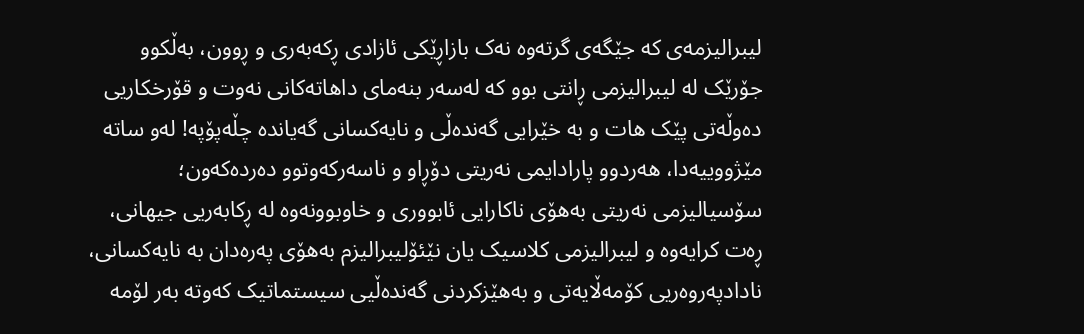لیبرالیزمەی کە جێگەی گرتەوە نەک بازاڕێکی ئازادی ڕکەبەری و ڕوون، بەڵکوو جۆرێک لە لیبرالیزمی ڕانتی بوو کە لەسەر بنەمای داهاتەکانی نەوت و قۆرخکاریی دەوڵەتی پێک هات و بە خێرایی گەندەڵی و نایەکسانی گەیاندە چڵەپۆپە! لەو ساتە مێژووییەدا، هەردوو پارادایمی نەریتی دۆڕاو و ناسەرکەوتوو دەردەکەون؛ سۆسیالیزمی نەریتی بەهۆی ناکارایی ئابووری و خاوبوونەوە لە ڕکابەریی جیهانی، ڕەت کرایەوە و لیبرالیزمی کلاسیک یان نێئۆلیبرالیزم بەهۆی پەرەدان بە نایەکسانی، نادادپەروەریی کۆمەڵایەتی و بەهێزکردنی گەندەڵیی سیستماتیک کەوتە بەر لۆمە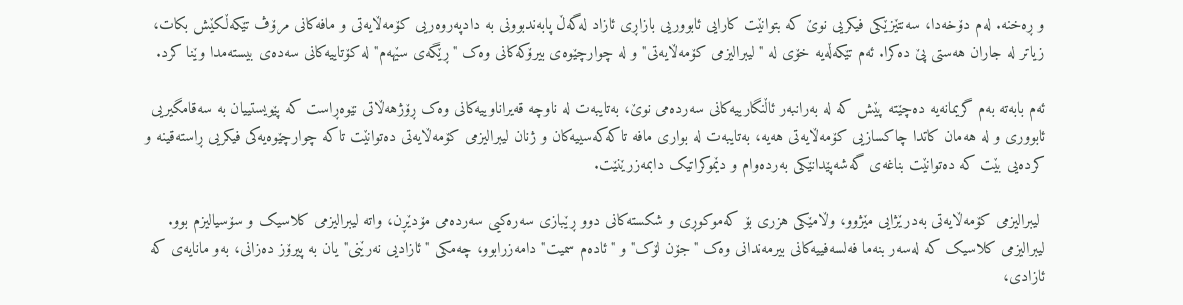و ڕەخنە. لەم دۆخەدا، سەنتێزێکی فیکریی نوێ کە بتوانێت کارایی ئابووریی بازاڕی ئازاد لەگەڵ پابەندبوونی بە دادپەروەریی کۆمەڵایەتی و مافەکانی مرۆڤ تێکەڵکێش بکات، زیاتر لە جاران هەستی پێ دەکرا. ئەم تێکەڵەیە خۆی لە "لیبرالیزمی کۆمەڵایەتی" و لە چوارچێوەی بیرۆکەکانی وەک "ڕێگەی سێهەم" لە کۆتاییەکانی سەدەی بیستەمدا وێنا کرد.

ئەم بابەتە بەم گریمانەیە دەچێتە پێش کە لە بەرانبەر ئاڵنگارییەکانی سەردەمی نوێ، بەتایبەت لە ناوچە قەیراناوییەکانی وەک ڕۆژهەڵاتی نێوەڕاست کە پێویستییان بە سەقامگیریی ئابووری و لە هەمان کاتدا چاکسازیی کۆمەڵایەتی هەیە، بەتایبەت لە بواری مافە تاکەکەسییەکان و ژنان لیبرالیزمی کۆمەڵایەتی دەتوانێت تاکە چوارچێوەیەکی فیکریی ڕاستەقینە و کردەیی بێت کە دەتوانێت بناغەی گەشەپێدانێکی بەردەوام و دێموکراتیک دابمەزرێنێت.

 لیبرالیزمی کۆمەڵایەتی بەدرێژایی مێژوو، وڵامێکی هزری بۆ کەموکوڕی و شکستەکانی دوو ڕێبازی سەرەکیی سەردەمی مۆدێڕن، واتە لیبرالیزمی کلاسیک و سۆسیالیزم بوو. لیبرالیزمی کلاسیک کە لەسەر بنەما فەلسەفییەکانی بیرمەندانی وەک "جۆن لۆک" و "ئادەم سمیت" دامەزرابوو، چەمکی "ئازادیی نەرێنی"یان بە پیرۆز دەزانی، بەو مانایەی کە ئازادی،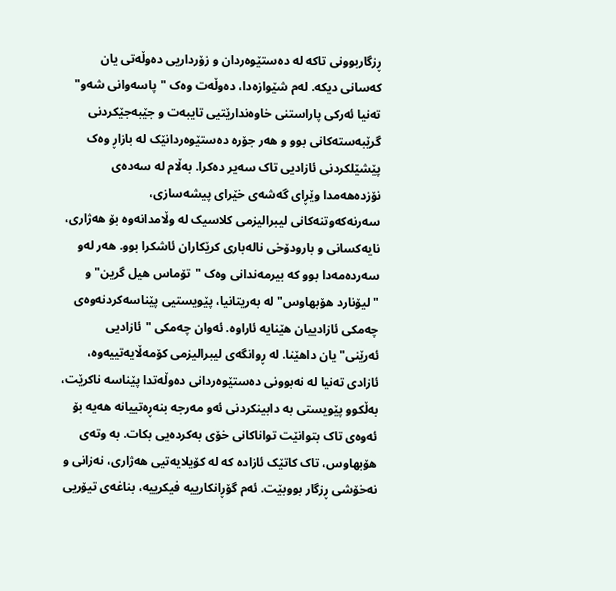ڕزگاربوونی تاکە لە دەستێوەردان و زۆرداریی دەوڵەتی یان کەسانی دیکە. لەم شێوازەدا، دەوڵەت وەک "پاسەوانی شەو" تەنیا ئەرکی پاراستنی خاوەندارێتیی تایبەت و جێبەجێکردنی گرێبەستەکانی بوو و هەر جۆرە دەستێوەردانێک لە بازاڕ وەک پێشێلکردنی ئازادیی تاک سەیر دەکرا. بەڵام لە سەدەی نۆزدەهەمدا وێڕای گەشەی خێرای پیشەسازی، سەرنەکەوتنەکانی لیبرالیزمی کلاسیک لە وڵامدانەوە بۆ هەژاری، نایەکسانی و بارودۆخی نالەباری کرێکاران ئاشکرا بوو. هەر لەو سەردەمەدا بوو کە بیرمەندانی وەک "تۆماس هیل گرین" و "لیۆنارد هۆبهاوس" لە بەریتانیا، پێویستیی پێناسەکردنەوەی چەمکی ئازادییان هێنایە ئاراوە. ئەوان چەمکی "ئازادیی ئەرێنی"یان داهێنا. لە ڕوانگەی لیبرالیزمی کۆمەڵایەتییەوە، ئازادی تەنیا لە نەبوونی دەستێوەردانی دەوڵەتدا پێناسە ناکرێت، بەڵکوو پێویستی بە دابینکردنی ئەو مەرجە بنەڕەتییانە هەیە بۆ ئەوەی تاک بتوانێت تواناکانی خۆی بەکردەیی بکات. بە وتەی هۆبهاوس، تاک کاتێک ئازادە کە لە کۆیلایەتیی هەژاری، نەزانی و نەخۆشی ڕزگار بووبێت. ئەم گۆڕانکارییە فیکرییە، بناغەی تیۆریی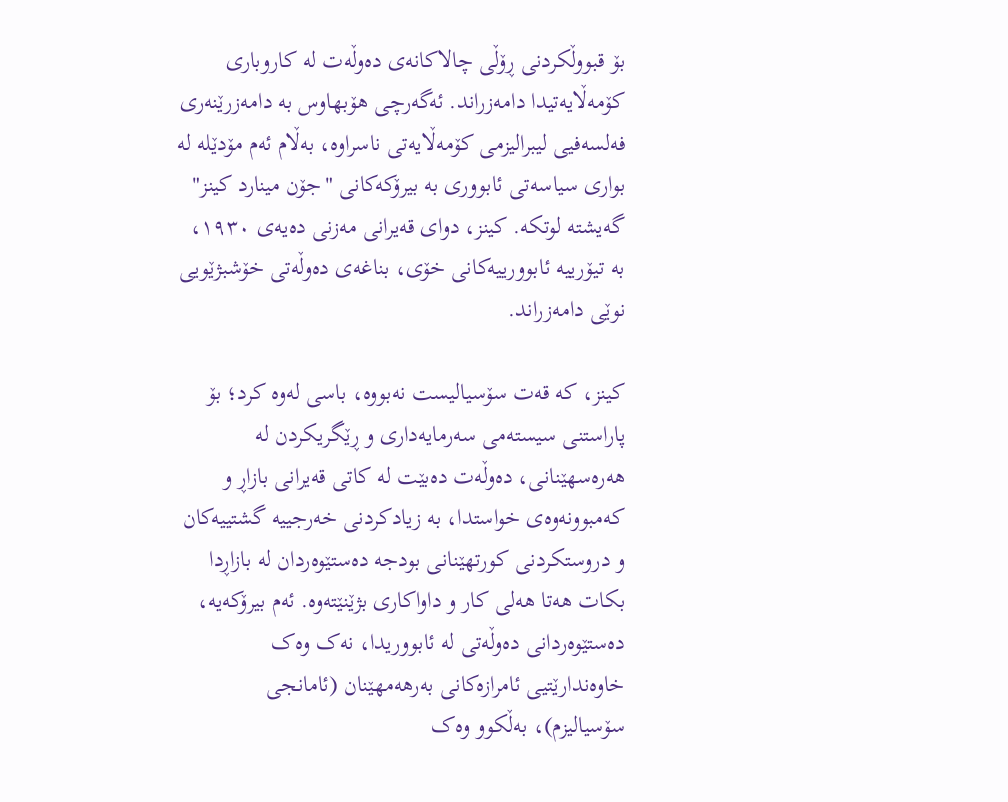بۆ قبووڵکردنی ڕۆڵی چالاکانەی دەوڵەت لە کاروباری کۆمەڵایەتیدا دامەزراند. ئەگەرچی هۆبهاوس بە دامەزرێنەری فەلسەفیی لیبرالیزمی کۆمەڵایەتی ناسراوە، بەڵام ئەم مۆدێلە لە بواری سیاسەتی ئابووری بە بیرۆکەکانی "جۆن مینارد کینز" گەیشتە لوتکە. کینز، دوای قەیرانی مەزنی دەیەی ١٩٣٠، بە تیۆرییە ئابوورییەکانی خۆی، بناغەی دەوڵەتی خۆشبژێویی نوێی دامەزراند.

کینز، کە قەت سۆسیالیست نەبووە، باسی لەوە کرد؛ بۆ پاراستنی سیستەمی سەرمایەداری و ڕێگریکردن لە هەرەسهێنانی، دەوڵەت دەبێت لە کاتی قەیرانی بازاڕ و کەمبوونەوەی خواستدا، بە زیادکردنی خەرجییە گشتییەکان و دروستکردنی کورتهێنانی بودجە دەستێوەردان لە بازاڕدا بکات هەتا هەلی کار و داواکاری بژێنێتەوە. ئەم بیرۆکەیە، دەستێوەردانی دەوڵەتی لە ئابووریدا، نەک وەک خاوەندارێتیی ئامرازەکانی بەرهەمهێنان (ئامانجی سۆسیالیزم)، بەڵکوو وەک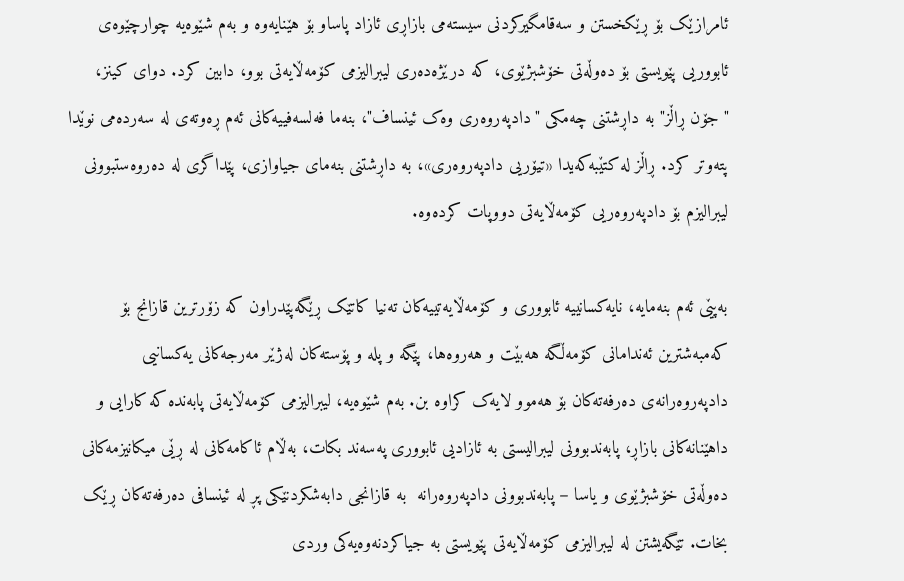ئامرازێک بۆ ڕێکخستن و سەقامگیرکردنی سیستەمی بازاڕی ئازاد پاساو بۆ هێنایەوە و بەم شێوەیە چوارچێوەی ئابووریی پێویستی بۆ دەوڵەتی خۆشبژێوی، کە درێژەدەری لیبرالیزمی کۆمەڵایەتی بوو، دابین کرد. دوای کینز، "جۆن ڕاڵز" بە داڕشتنی چەمکی "دادپەروەری وەک ئینساف"، بنەما فەلسەفییەکانی ئەم ڕەوتەی لە سەردەمی نوێدا پتەوتر کرد. ڕاڵز لە کتێبەکەیدا «تیۆریی دادپەروەری»، بە داڕشتنی بنەمای جیاوازی، پێداگری لە دەروەستبوونی لیبرالیزم بۆ دادپەروەریی کۆمەڵایەتی دووپات کردەوە.

بەپێی ئەم بنەمایە، نایەکسانییە ئابووری و کۆمەڵایەتییەکان تەنیا کاتێک ڕێگەپێدراون کە زۆرترین قازانج بۆ کەمبەشترین ئەندامانی کۆمەڵگە هەبێت و هەروەها، پێگە و پلە و پۆستەکان لەژێر مەرجەکانی یەکسانیی دادپەروەرانەی دەرفەتەکان بۆ هەموو لایەک کراوە بن. بەم شێوەیە، لیبرالیزمی کۆمەڵایەتی پابەندە کە کارایی و داهێنانەکانی بازاڕ، پابەندبوونی لیبرالیستی بە ئازادیی ئابووری پەسەند بکات، بەڵام ئاکامەکانی لە ڕێی میکانیزمەکانی دەوڵەتی خۆشبژێوی و یاسا – پابەندبوونی دادپەروەرانە  بە قازانجی دابەشکردنێکی پڕ لە ئینسافی دەرفەتەکان ڕێک بخات. تێگەیشتن لە لیبرالیزمی کۆمەڵایەتی پێویستی بە جیاکردنەوەیەکی وردی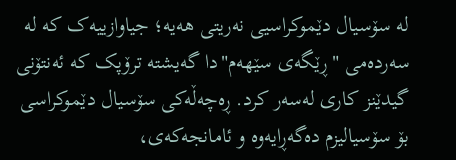لە سۆسیال دێموکراسیی نەریتی هەیە؛ جیاوازییەک کە لە سەردەمی "ڕێگەی سێهەم"دا گەیشتە ترۆپک کە ئەنتۆنی گیدێنز کاری لەسەر کرد. ڕەچەڵەکی سۆسیال دێموکراسی بۆ سۆسیالیزم دەگەڕایەوە و ئامانجەکەی،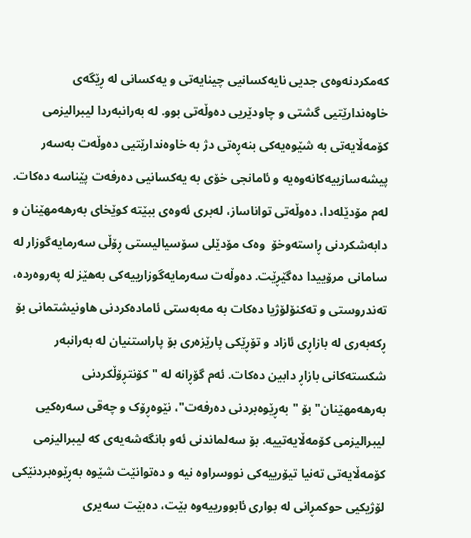کەمکردنەوەی جدیی نایەکسانیی چینایەتی و یەکسانی لە ڕێگەی خاوەندارێتیی گشتی و چاودێریی دەوڵەتی بوو. لە بەرانبەردا لیبرالیزمی کۆمەڵایەتی بە شێوەیەکی بنەڕەتی دژ بە خاوەندارێتیی دەوڵەت بەسەر پیشەسازییەکانەوەیە و ئامانجی خۆی بە یەکسانیی دەرفەت پێناسە دەکات. لەم مۆدێلەدا، دەوڵەتی تواناساز، لەبری ئەوەی ببێتە کوێخای بەرهەمهێنان و دابەشکردنی ڕاستەوخۆ  وەک مۆدێلی سۆسیالیستی ڕۆڵی سەرمایەگوزار لە سامانی مرۆییدا دەگێڕێت. دەوڵەت سەرمایەگوزارییەکی بەهێز لە پەروەردە، تەندروستی و تەکنۆلۆژیا دەکات بە مەبەستی ئامادەکردنی هاونیشتمانی بۆ ڕکەبەری لە بازاڕی ئازاد و تۆڕێکی پارێزەری بۆ پاراستنیان لە بەرانبەر شکستەکانی بازاڕ دابین دەکات. ئەم گۆڕانە لە "کۆنتڕۆڵکردنی بەرهەمهێنان" بۆ "بەڕێوەبردنی دەرفەت"، نێوەڕۆک و چەقی سەرەکیی لیبرالیزمی کۆمەڵایەتییە. بۆ سەلماندنی ئەو بانگەشەیەی کە لیبرالیزمی کۆمەڵایەتی تەنیا تیۆرییەکی نووسراوە نیە و دەتوانێت شێوە بەڕێوەبردنێکی لۆژیکیی حوکمڕانی لە بواری ئابوورییەوە بێت، دەبێت سەیری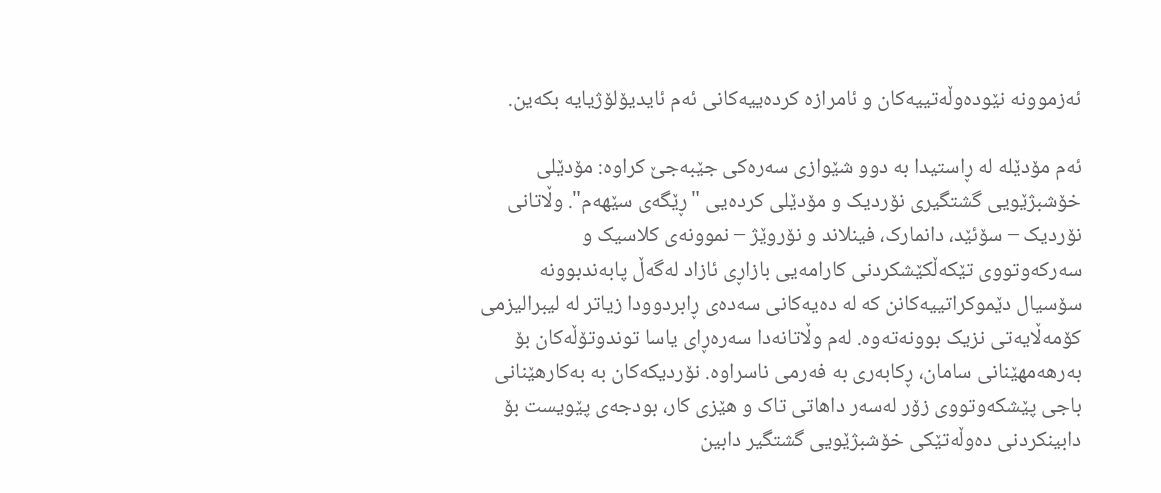ئەزموونە نێودەوڵەتییەکان و ئامرازە کردەییەکانی ئەم ئایدیۆلۆژیایە بکەین.

ئەم مۆدێلە لە ڕاستیدا بە دوو شێوازی سەرەکی جێبەجێ کراوە: مۆدێلی خۆشبژێویی گشتگیری نۆردیک و مۆدێلی کردەیی "ڕێگەی سێهەم". وڵاتانی نۆردیک – سۆئێد، دانمارک، فینلاند و نۆروێژ – نموونەی کلاسیک و سەرکەوتووی تێکەڵکێشکردنی کارامەیی بازاڕی ئازاد لەگەڵ پابەندبوونە سۆسیال دێموکراتییەکانن کە لە دەیەکانی سەدەی ڕابردوودا زیاتر لە لیبرالیزمی کۆمەڵایەتی نزیک بوونەتەوە. لەم وڵاتانەدا سەرەڕای یاسا توندوتۆڵەکان بۆ بەرهەمهێنانی سامان، ڕکابەری بە فەرمی ناسراوە. نۆردیکەکان بە بەکارهێنانی باجی پێشکەوتووی زۆر لەسەر داهاتی تاک و هێزی کار، بودجەی پێویست بۆ دابینکردنی دەوڵەتێکی خۆشبژێویی گشتگیر دابین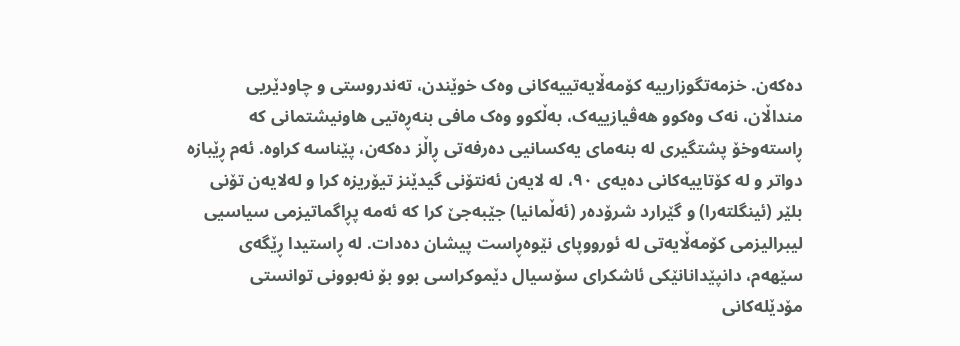دەکەن. خزمەتگوزارییە کۆمەڵایەتییەکانی وەک خوێندن، تەندروستی و چاودێریی منداڵان، نەک وەکوو هەڤیازییەک، بەڵکوو وەک مافی بنەڕەتیی هاونیشتمانی کە ڕاستەوخۆ پشتگیری لە بنەمای یەکسانیی دەرفەتی ڕاڵز دەکەن، پێناسە کراوە. ئەم ڕێبازە دواتر و لە کۆتاییەکانی دەیەی ٩٠، لە لایەن ئەنتۆنی گیدێنز تیۆریزە کرا و لەلایەن تۆنی بلێر (ئینگلتەرا) و گێرارد شرۆدەر (ئەڵمانیا) جێبەجێ کرا کە ئەمە پڕاگماتیزمی سیاسیی لیبرالیزمی کۆمەڵایەتی لە ئورووپای نێوەڕاست پیشان دەدات. لە ڕاستیدا ڕێگەی سێهەم، دانپێدانانێکی ئاشکرای سۆسیال دێموکراسی بوو بۆ نەبوونی توانستی مۆدێلەکانی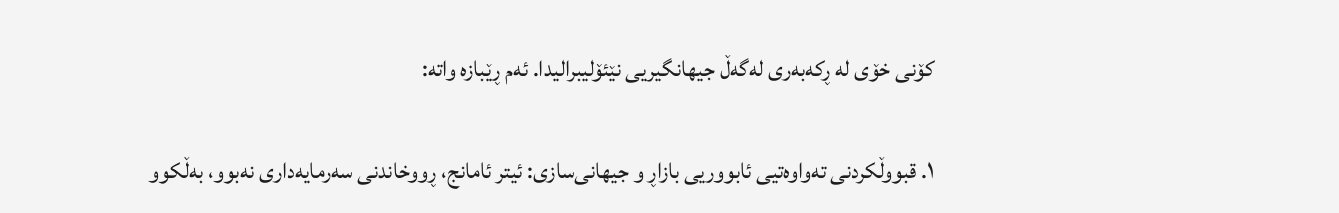کۆنی خۆی لە ڕکەبەری لەگەڵ جیهانگیریی نێئۆلیبرالیدا. ئەم ڕێبازە واتە:

١. قبووڵکردنی تەواوەتیی ئابووریی بازاڕ و جیهانی‌سازی: ئیتر ئامانج، ڕووخاندنی سەرمایەداری نەبوو، بەڵکوو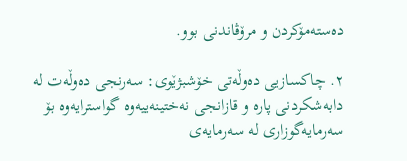دەستەمۆکردن و مرۆڤاندنی بوو.

٢. چاکسازیی دەوڵەتی خۆشبژێوی: سەرنجی دەوڵەت لە دابەشکردنی پارە و قازانجی نەختینەییەوە گواسترایەوە بۆ سەرمایەگوزاری لە سەرمایەی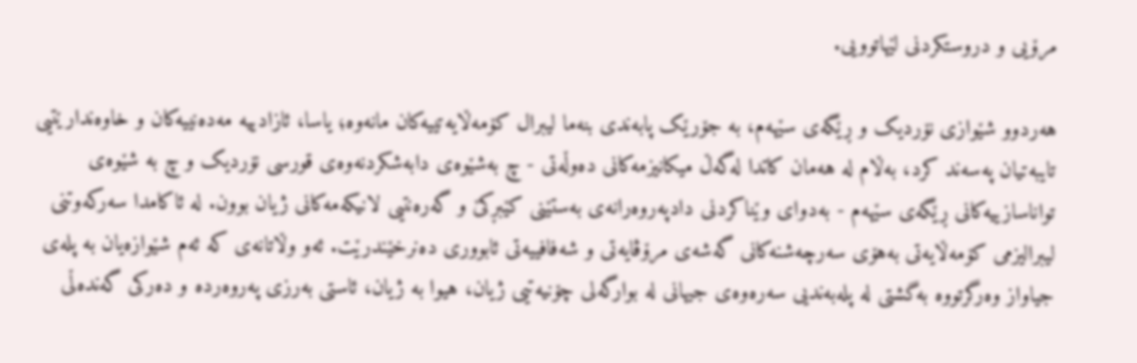مرۆیی و دروستکردنی لێهاتوویی.

هەردوو شێوازی نۆردیک و ڕێگەی سێهەم، بە جۆرێک پابەندی بنەما لیبرال کۆمەڵایەتییەکان مانەوە؛ یاسا، ئازادییە مەدەنییەکان و خاوەندارێتیی تایبەتیان پەسەند کرد، بەڵام لە هەمان کاتدا لەگەڵ میکانیزمەکانی دەوڵەتی - چ بەشێوەی دابەشکردنەوەی قورسی نۆردیک و چ بە شێوەی تواناسازییەکانی ڕێگەی سێهەم - بەدوای وێناکردنی دادپەروەرانەی بەستێنی کێبڕکێ و گەرەنتیی لانیکەمەکانی ژیان بوون. لە ئاکامدا سەرکەوتنی لیبرالیزمی کۆمەڵایەتی بەهۆی سەرچەشنەکانی گەشەی مرۆڤایەتی و شەفافییەتی ئابووری دەنرخێندرێت. ئەو وڵاتانەی کە ئەم شێوازەیان بە پلەی جیاواز وەرگرتووە بەگشتی لە پلەبەندیی سەرەوەی جیهانی لە بوارگەلی چۆنیەتیی ژیان، هیوا بە ژیان، ئاستی بەرزی پەروەردە و دەرکی گەندەڵی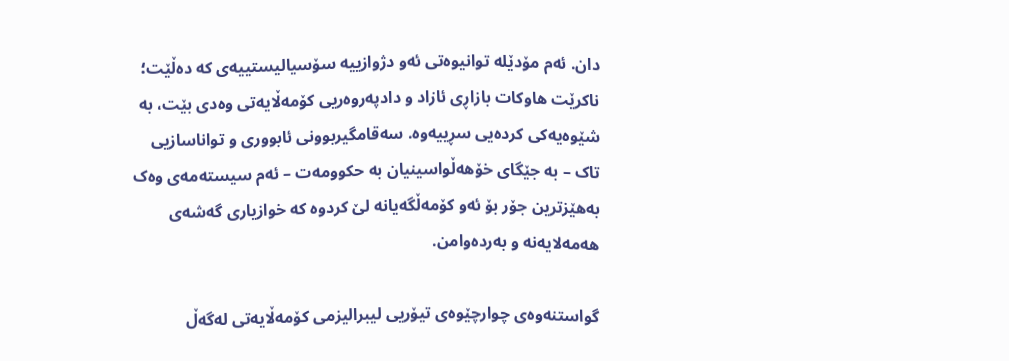دان. ئەم مۆدێلە توانیوەتی ئەو دژوازییە سۆسیالیستییەی کە دەڵێت؛ ناکرێت هاوکات بازاڕی ئازاد و دادپەروەریی کۆمەڵایەتی وەدی بێت، بە شێوەیەکی کردەیی سڕییەوە. سەقامگیربوونی ئابووری و تواناسازیی تاک – بە جێگای خۆهەڵواسینیان بە حکوومەت – ئەم سیستەمەی وەک بەهێزترین جۆر بۆ ئەو کۆمەڵگەیانە لێ کردوە کە خوازیاری گەشەی هەمەلایەنە و بەردەوامن.

گواستنەوەی چوارچێوەی تیۆریی لیبرالیزمی کۆمەڵایەتی لەگەڵ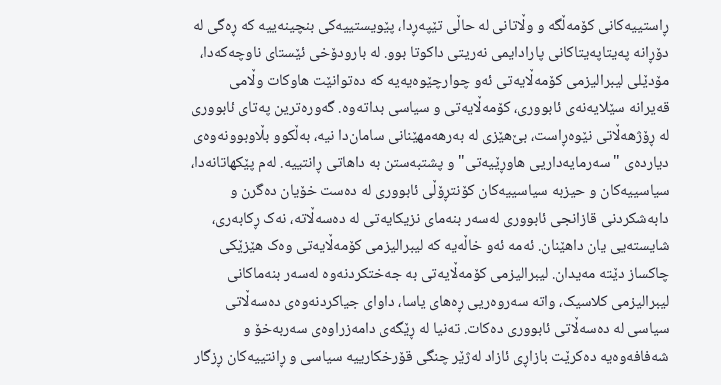ڕاستییەکانی کۆمەڵگە و وڵاتانی لە حاڵی تێپەڕدا، پێویستییەکی بنچینەییە کە ڕەگی لە دۆڕانە پەیتاپەیتاکانی پارادایمی نەریتی داکوتا بوو. لە بارودۆخی ئێستای ناوچەکەدا، مۆدێلی لیبرالیزمی کۆمەڵایەتی ئەو چوارچێوەیەیە کە دەتوانێت هاوکات وڵامی قەیرانە سێلایەنەی ئابووری، کۆمەڵایەتی و سیاسی بداتەوە. گەورەترین پەتای ئابووری لە ڕۆژهەڵاتی نێوەڕاست، بێ‌هێزی لە بەرهەمهێنانی سامان‌دا نیە، بەڵکوو بڵاوبوونەوەی دیاردەی "سەرمایەداریی هاوڕێیەتی" و پشتبەستن بە داهاتی ڕانتییە. لەم پێکهاتانەدا، سیاسییەکان و حیزبە سیاسییەکان کۆنتڕۆڵی ئابووری لە دەست خۆیان دەگرن و دابەشکردنی قازانجی ئابووری لەسەر بنەمای نزیکایەتی لە دەسەڵاتە، نەک ڕکابەری، شایستەیی یان داهێنان. ئەمە ئەو خاڵەیە کە لیبرالیزمی کۆمەڵایەتی وەک هێزێکی چاکساز دێتە مەیدان. لیبرالیزمی کۆمەڵایەتی بە جەختکردنەوە لەسەر بنەماکانی لیبرالیزمی کلاسیک، واتە سەروەریی ڕەهای یاسا، داوای جیاکردنەوەی دەسەڵاتی سیاسی لە دەسەڵاتی ئابووری دەکات. تەنیا لە ڕێگەی دامەزراوەی سەربەخۆ و شەفافەوەیە دەکرێت بازاڕی ئازاد لەژێر چنگی قۆرخکارییە سیاسی و ڕانتییەکان ڕزگار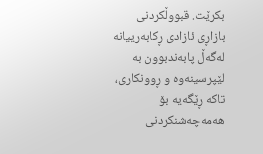بکرێت. قبووڵکردنی بازاڕی ئازادی ڕکابەرییانە لەگەڵ پابەندبوون بە لێپرسینەوە و ڕوونکاری، تاکە ڕێگەیە بۆ هەمەچەشنکردنی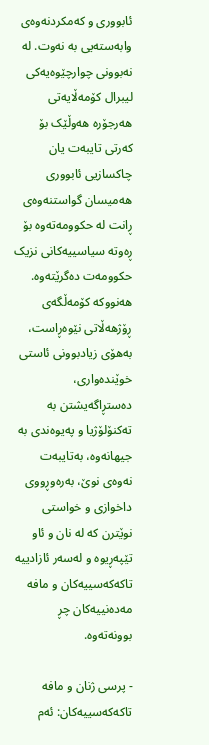ئابووری و کەمکردنەوەی وابەستەیی بە نەوت. لە نەبوونی چوارچێوەیەکی لیبرال کۆمەڵایەتی هەرجۆرە هەوڵێک بۆ کەرتی تایبەت یان چاکسازیی ئابووری هەمیسان گواستنەوەی ڕانت لە حکوومەتەوە بۆ ڕەوتە سیاسییەکانی نزیک حکوومەت دەگرێتەوە. هەنووکە کۆمەڵگەی ڕۆژهەڵاتی نێوەڕاست، بەهۆی زیادبوونی ئاستی خوێندەواری، دەستڕاگەیشتن بە تەکنۆلۆژیا و پەیوەندی بە جیهانەوە، بەتایبەت نەوەی نوێ، بەرەوڕووی داخوازی و خواستی نوێترن کە لە نان و ئاو تێپەڕیوە و لەسەر ئازادییە تاکەکەسییەکان و مافە مەدەنییەکان چڕ بوونەتەوە.

- پرسی ژنان و مافە تاکەکەسییەکان: ئەم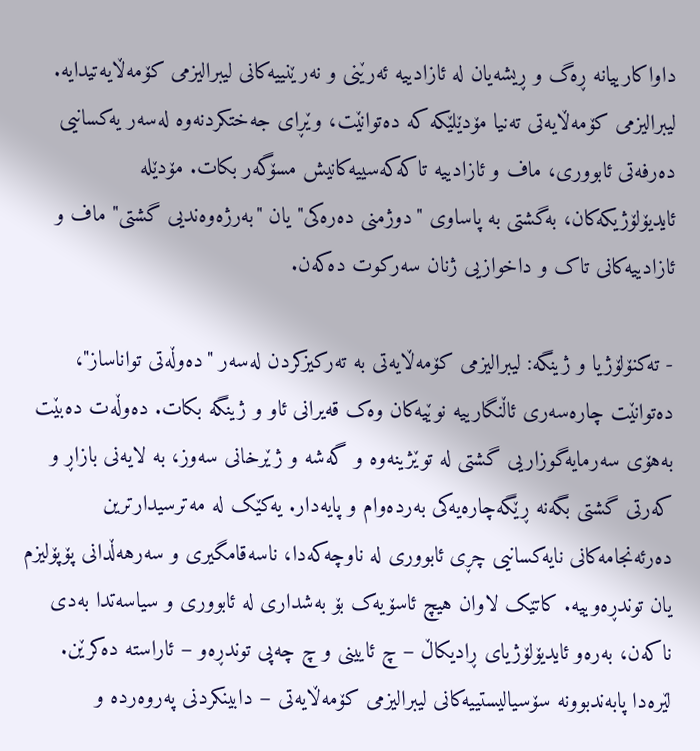داواکارییانە ڕەگ و ڕیشەیان لە ئازادییە ئەرێنی و نەرێنییەکانی لیبرالیزمی کۆمەڵایەتیدایە. لیبرالیزمی کۆمەڵایەتی تەنیا مۆدێلێکە کە دەتوانێت، وێڕای جەختکردنەوە لەسەر یەکسانیی دەرفەتی ئابووری، ماف و ئازادییە تاکەکەسییەکانیش مسۆگەر بکات. مۆدێلە ئایدیۆلۆژیکەکان، بەگشتی بە پاساوی "دوژمنی دەرەکی" یان "بەرژەوەندیی گشتی" ماف و ئازادییەکانی تاک و داخوازیی ژنان سەرکوت دەکەن.

- تەکنۆلۆژیا و ژینگە: لیبرالیزمی کۆمەڵایەتی بە تەرکیزکردن لەسەر "دەوڵەتی تواناساز"، دەتوانێت چارەسەری ئاڵنگارییە نوێیەکان وەک قەیرانی ئاو و ژینگە بکات. دەوڵەت دەبێت بەهۆی سەرمایەگوزاریی گشتی لە توێژینەوە و گەشە و ژێرخانی سەوز، بە لایەنی بازاڕ و کەرتی گشتی بگەنە ڕێگەچارەیەکی بەردەوام و پایەدار. یەکێک لە مەترسیدارترین دەرئەنجامەکانی نایەکسانیی چڕی ئابووری لە ناوچەکەدا، ناسەقامگیری و سەرهەڵدانی پۆپۆلیزم یان توندڕەوییە. کاتێک لاوان هیچ ئاسۆیەک بۆ بەشداری لە ئابووری و سیاسەتدا بەدی ناکەن، بەرەو ئایدیۆلۆژیای ڕادیکاڵ – چ ئایینی و چ چەپی توندڕەو – ئاراستە دەکرێن. لێرەدا پابەندبوونە سۆسیالیستییەکانی لیبرالیزمی کۆمەڵایەتی – دابینکردنی پەروەردە و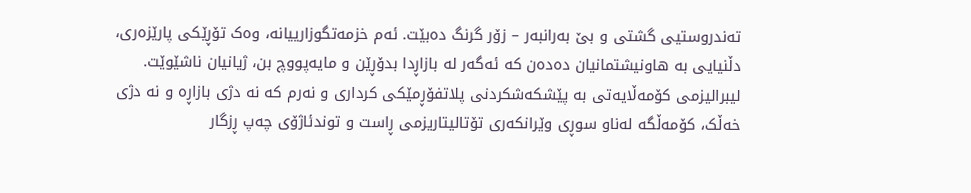تەندروستیی گشتی و بێ بەرانبەر – زۆر گرنگ دەبێت. ئەم خزمەتگوزارییانە، وەک تۆڕێکی پارێزەری، دڵنیایی بە هاونیشتمانیان دەدەن کە ئەگەر لە بازاڕدا بدۆڕێن و مایەپووچ بن، ژیانیان ناشێوێت. لیبرالیزمی کۆمەڵایەتی بە پێشکەشکردنی پلاتفۆڕمێکی کرداری و نەرم کە نە دژی بازاڕە و نە دژی خەڵک، کۆمەڵگە لەناو سوڕی وێرانکەری تۆتالیتاریزمی ڕاست و توندئاژۆی چەپ ڕزگار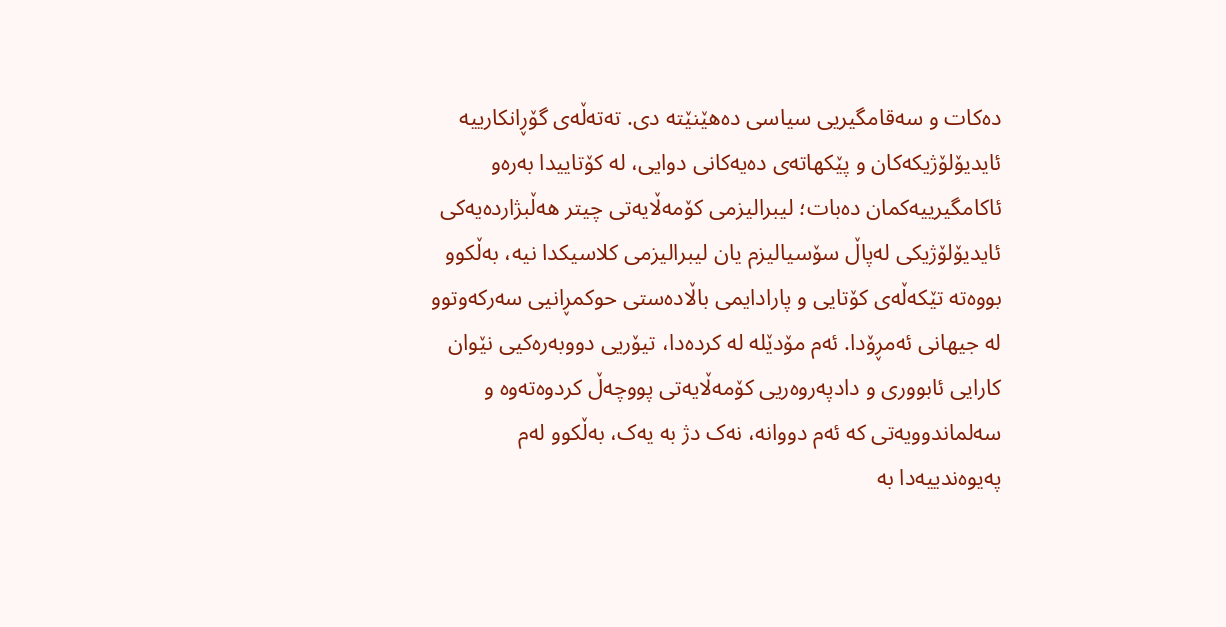دەکات و سەقامگیریی سیاسی دەهێنێتە دی. تەتەڵەی گۆڕانکارییە ئایدیۆلۆژیکەکان و پێکهاتەی دەیەکانی دوایی، لە کۆتاییدا بەرەو ئاکامگیرییەکمان دەبات؛ لیبرالیزمی کۆمەڵایەتی چیتر هەڵبژاردەیەکی ئایدیۆلۆژیکی لەپاڵ سۆسیالیزم یان لیبرالیزمی کلاسیکدا نیە، بەڵکوو بووەتە تێکەڵەی کۆتایی و پارادایمی باڵادەستی حوکمڕانیی سەرکەوتوو لە جیهانی ئەمڕۆدا. ئەم مۆدێلە لە کردەدا، تیۆریی دووبەرەکیی نێوان کارایی ئابووری و دادپەروەریی کۆمەڵایەتی پووچەڵ کردوەتەوە و سەلماندوویەتی کە ئەم دووانە، نەک دژ بە یەک، بەڵکوو لەم پەیوەندییەدا بە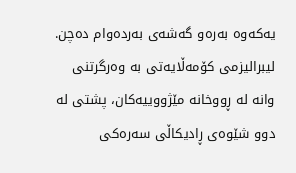یەکەوە بەرەو گەشەی بەردەوام دەچن. لیبرالیزمی کۆمەڵایەتی بە وەرگرتنی وانە لە ڕووخانە مێژووییەکان، پشتی لە دوو شێوەی ڕادیکاڵی سەرەکی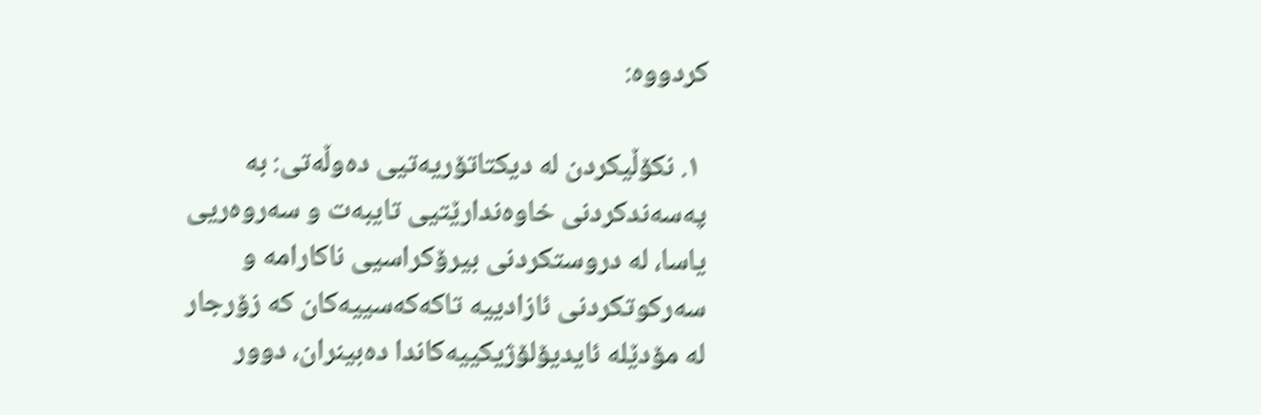کردووە:

 ١. نکۆڵیکردن لە دیکتاتۆریەتیی دەوڵەتی: بە پەسەندکردنی خاوەندارێتیی تایبەت و سەروەریی یاسا، لە دروستکردنی بیرۆکراسیی ناکارامە و سەرکوتکردنی ئازادییە تاکەکەسییەکان کە زۆرجار لە مۆدێلە ئایدیۆلۆژیکییەکاندا دەبینران، دوور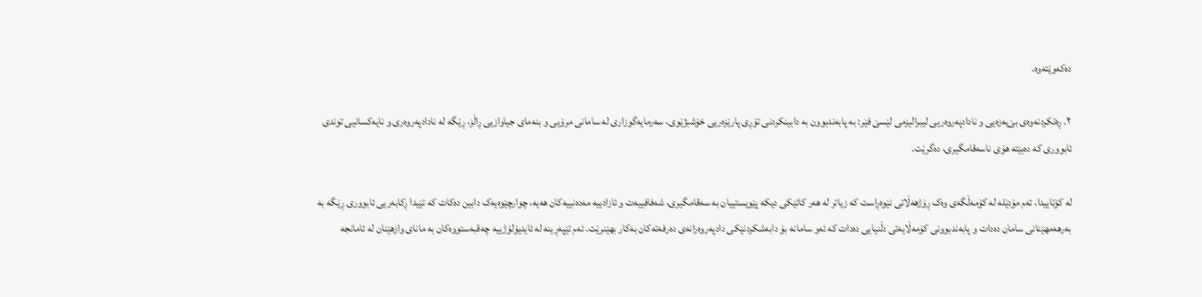دەکەوێتەوە.

٢. ڕەتکردنەوەی بێ‌بەزەیی و نادادپەروەریی لیبرالیزمی لێسێ فێر: بە پابەندبوون بە دابینکردنی تۆڕی پارێزەریی خۆشبژێوی، سەرمایەگوزاری لە سامانی مرۆیی و بنەمای جیاوازیی ڕاڵز، ڕێگە لە نادادپەروەری و نایەکسانیی توندی ئابووری کە دەبێتە هۆی ناسەقامگیری، دەگرێت.

لە کۆتاییدا، ئەم مۆدێلە لە کۆمەڵگەی وەک ڕۆژهەڵاتی نێوەڕاست کە زیاتر لە هەر کاتێکی دیکە پێویستییان بە سەقامگیری، شەفافییەت و ئازادییە مەدەنییەکان هەیە، چوارچێوەیەک دابین دەکات کە تێیدا ڕکابەریی ئابووری ڕێگە بە بەرهەمهێنانی سامان دەدات و پابەندبوونی کۆمەڵایەتی دڵنیایی دەدات کە ئەو سامانە بۆ دابەشکردنێکی دادپەروەرانەی دەرفەتەکان بەکار بهێنرێت. ئەم تێپەڕینە لە ئایدیۆلۆژییە چەقبەستووەکان بە مانای وازهێنان لە ئامانجە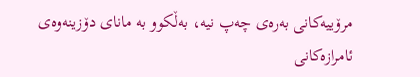مرۆییەکانی بەرەی چەپ نیە، بەڵکوو بە مانای دۆزینەوەی ئامرازەکانی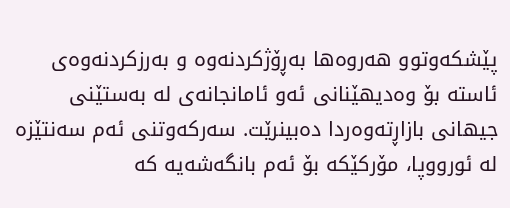پێشکەوتوو هەروەها بەڕۆژکردنەوە و بەرزکردنەوەی ئاستە بۆ وەدیهێنانی ئەو ئامانجانەی لە بەستێنی جیهانی بازاڕتەوەردا دەبینرێت. سەرکەوتنی ئەم سەنتێزە لە ئورووپا، مۆرکێکە بۆ ئەم بانگەشەیە کە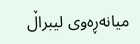میانەڕەوی لیبراڵ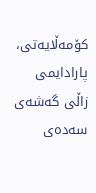کۆمەڵایەتی، پارادایمی زاڵی گەشەی سەدەی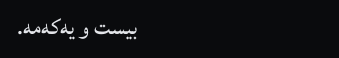بیست و یەکەمە.